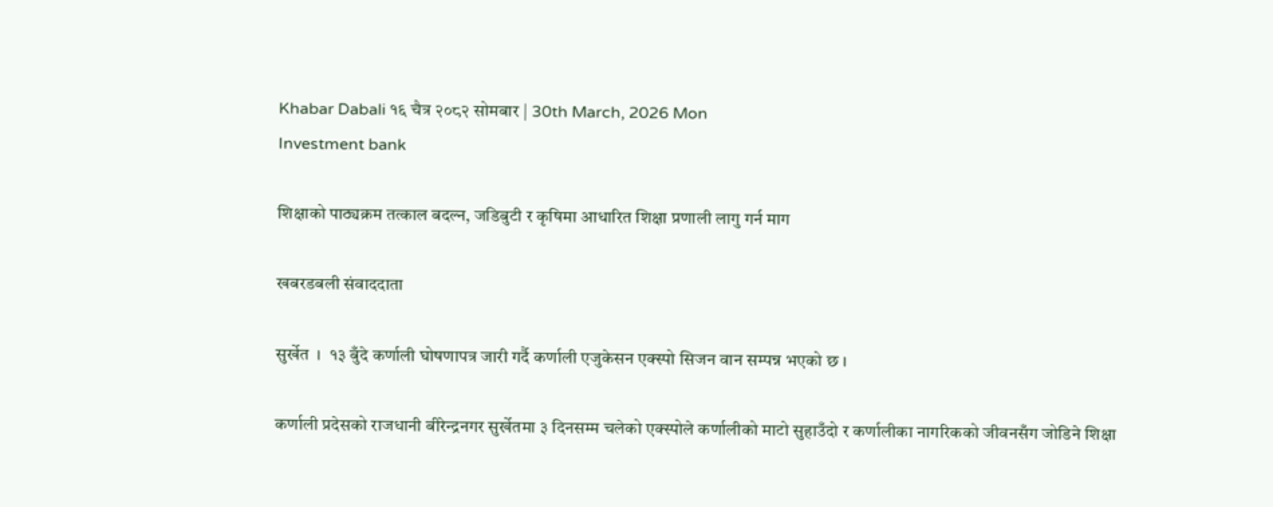Khabar Dabali १६ चैत्र २०८२ सोमबार | 30th March, 2026 Mon
Investment bank

शिक्षाको पाठ्यक्रम तत्काल बदल्न, जडिबुटी र कृषिमा आधारित शिक्षा प्रणाली लागु गर्न माग

खबरडबली संवाददाता

सुर्खेत  ।  १३ बुँदे कर्णाली घोषणापत्र जारी गर्दै कर्णाली एजुकेसन एक्स्पो सिजन वान सम्पन्न भएको छ ।

कर्णाली प्रदेसको राजधानी बीरेन्द्रनगर सुर्खेतमा ३ दिनसम्म चलेको एक्स्पोले कर्णालीको माटो सुहाउँदो र कर्णालीका नागरिकको जीवनसँग जोडिने शिक्षा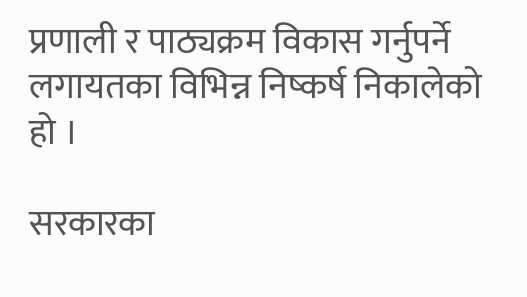प्रणाली र पाठ्यक्रम विकास गर्नुपर्ने लगायतका विभिन्न निष्कर्ष निकालेको हो ।

सरकारका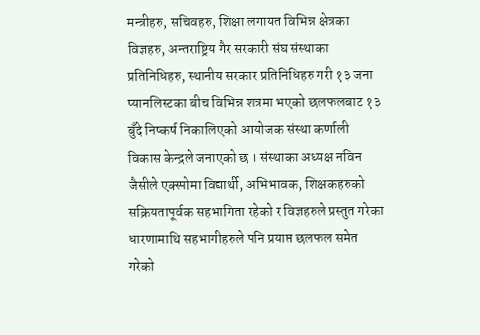मन्त्रीहरु, सचिवहरु, शिक्षा लगायत विभिन्न क्षेत्रका विज्ञहरु, अन्तराष्ट्रिय गैर सरकारी संघ संस्थाका प्रतिनिधिहरु, स्थानीय सरकार प्रतिनिधिहरु गरी १३ जना प्यानलिस्टका बीच विभिन्न शत्रमा भएको छलफलबाट १३ बुँदे निष्कर्ष निकालिएको आयोजक संस्था कर्णाली विकास केन्द्रले जनाएको छ । संस्थाका अध्यक्ष नविन जैसीले एक्स्पोमा विद्यार्थी, अभिभावक, शिक्षकहरुको सक्रियतापूर्वक सहभागिता रहेको र विज्ञहरुले प्रस्तुत गरेका धारणामाथि सहभागीहरुले पनि प्रयाप्त छलफल समेत गरेको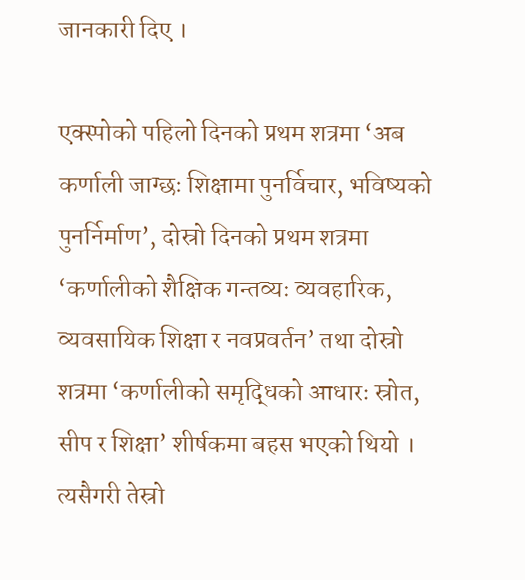जानकारी दिए ।

एक्स्पोको पहिलो दिनको प्रथम शत्रमा ‘अब कर्णाली जाग्छः शिक्षामा पुनर्विचार, भविष्यको पुनर्निर्माण’, दोस्रो दिनको प्रथम शत्रमा ‘कर्णालीको शैक्षिक गन्तव्यः व्यवहारिक, व्यवसायिक शिक्षा र नवप्रवर्तन’ तथा दोस्रो शत्रमा ‘कर्णालीको समृद्धिको आधारः स्रोत, सीप र शिक्षा’ शीर्षकमा बहस भएको थियो । त्यसैगरी तेस्रो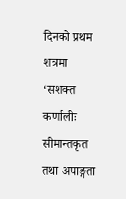दिनको प्रथम शत्रमा ‘सशक्त कर्णालीः सीमान्तकृत तथा अपाङ्गता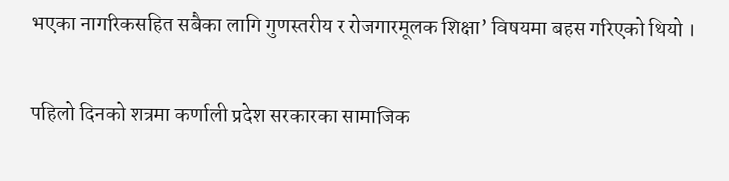भएका नागरिकसहित सबैका लागि गुणस्तरीय र रोजगारमूलक शिक्षा’ विषयमा बहस गरिएको थियो ।

पहिलो दिनको शत्रमा कर्णाली प्रदेश सरकारका सामाजिक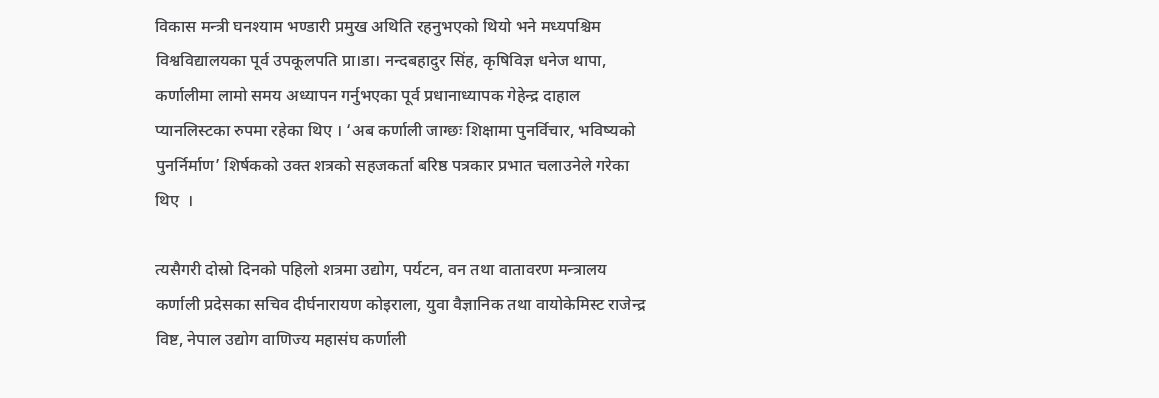विकास मन्त्री घनश्याम भण्डारी प्रमुख अथिति रहनुभएको थियो भने मध्यपश्चिम विश्वविद्यालयका पूर्व उपकूलपति प्रा।डा। नन्दबहादुर सिंह, कृषिविज्ञ धनेज थापा, कर्णालीमा लामो समय अध्यापन गर्नुभएका पूर्व प्रधानाध्यापक गेहेन्द्र दाहाल प्यानलिस्टका रुपमा रहेका थिए । ‘अब कर्णाली जाग्छः शिक्षामा पुनर्विचार, भविष्यको पुनर्निर्माण’ शिर्षकको उक्त शत्रको सहजकर्ता बरिष्ठ पत्रकार प्रभात चलाउनेले गरेका थिए  ।

त्यसैगरी दोस्रो दिनको पहिलो शत्रमा उद्योग, पर्यटन, वन तथा वातावरण मन्त्रालय कर्णाली प्रदेसका सचिव दीर्घनारायण कोइराला, युवा वैज्ञानिक तथा वायोकेमिस्ट राजेन्द्र विष्ट, नेपाल उद्योग वाणिज्य महासंघ कर्णाली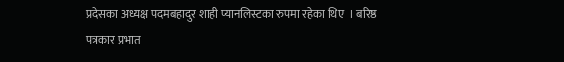प्रदेसका अध्यक्ष पदमबहादुर शाही प्यानलिस्टका रुपमा रहेका थिए  । बरिष्ठ पत्रकार प्रभात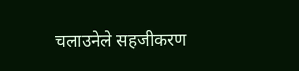चलाउनेले सहजीकरण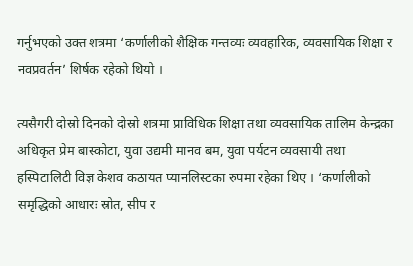गर्नुभएको उक्त शत्रमा ‘कर्णालीको शैक्षिक गन्तव्यः व्यवहारिक, व्यवसायिक शिक्षा र नवप्रवर्तन’ शिर्षक रहेको थियो ।

त्यसैगरी दोस्रो दिनको दोस्रो शत्रमा प्राविधिक शिक्षा तथा व्यवसायिक तालिम केन्द्रका अधिकृत प्रेम बास्कोटा, युवा उद्यमी मानव बम, युवा पर्यटन व्यवसायी तथा हस्पिटालिटी विज्ञ केशव कठायत प्यानलिस्टका रुपमा रहेका थिए । ‘कर्णालीको समृद्धिको आधारः स्रोत, सीप र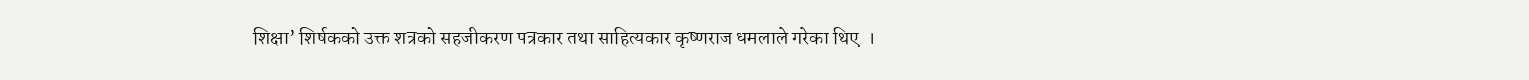शिक्षा’ शिर्षकको उक्त शत्रको सहजीकरण पत्रकार तथा साहित्यकार कृष्णराज धमलाले गरेका थिए  ।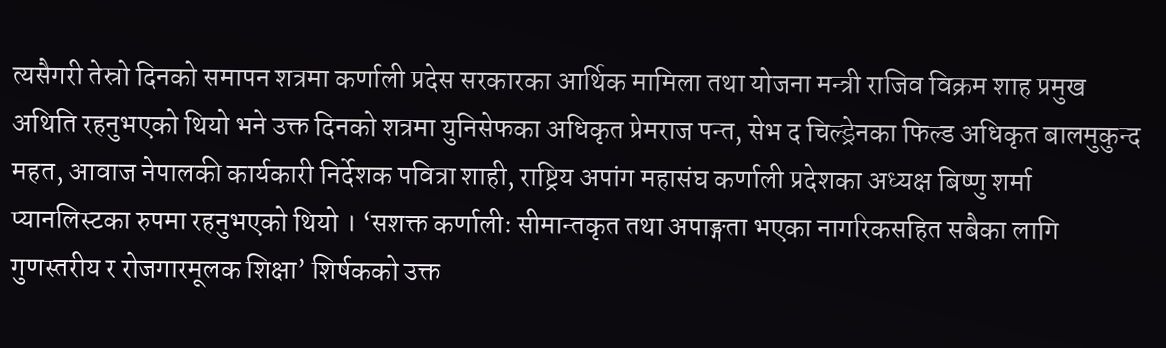त्यसैगरी तेस्रो दिनको समापन शत्रमा कर्णाली प्रदेस सरकारका आर्थिक मामिला तथा योजना मन्त्री राजिव विक्रम शाह प्रमुख अथिति रहनुभएको थियो भने उक्त दिनको शत्रमा युनिसेफका अधिकृत प्रेमराज पन्त, सेभ द चिल्ड्रेनका फिल्ड अधिकृत बालमुकुन्द महत, आवाज नेपालकी कार्यकारी निर्देशक पवित्रा शाही, राष्ट्रिय अपांग महासंघ कर्णाली प्रदेशका अध्यक्ष बिष्णु शर्मा प्यानलिस्टका रुपमा रहनुभएको थियो । ‘सशक्त कर्णालीः सीमान्तकृत तथा अपाङ्गता भएका नागरिकसहित सबैका लागि गुणस्तरीय र रोजगारमूलक शिक्षा’ शिर्षकको उक्त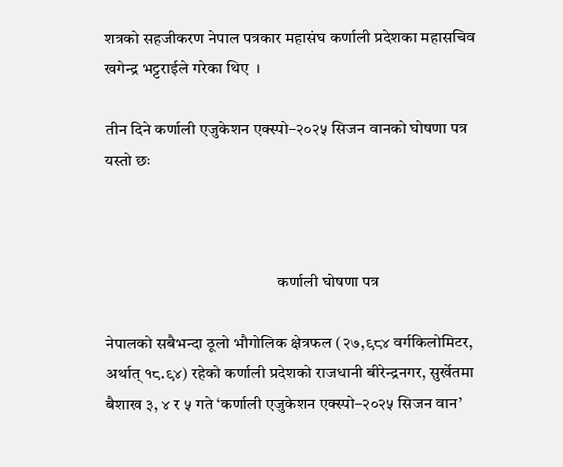शत्रको सहजीकरण नेपाल पत्रकार महासंघ कर्णाली प्रदेशका महासचिव खगेन्द्र भट्टराईले गरेका थिए  ।

तीन दिने कर्णाली एजुकेशन एक्स्पो–२०२५ सिजन वानको घोषणा पत्र यस्तो छः



                                                    कर्णाली घोषणा पत्र

नेपालको सबैभन्दा ठूलो भौगोलिक क्षेत्रफल (२७,९८४ वर्गकिलोमिटर, अर्थात् १८.९४) रहेको कर्णाली प्रदेशको राजधानी बीरेन्द्रनगर, सुर्खेतमा बैशाख ३, ४ र ५ गते ‘कर्णाली एजुकेशन एक्स्पो–२०२५ सिजन वान’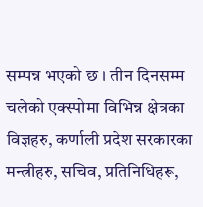सम्पन्न भएको छ । तीन दिनसम्म चलेको एक्स्पोमा विभिन्न क्षेत्रका विज्ञहरु, कर्णाली प्रदेश सरकारका मन्त्रीहरु, सचिव, प्रतिनिधिहरू,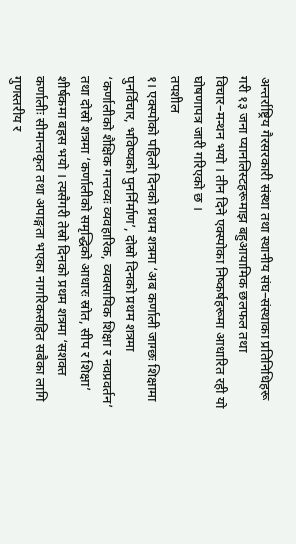अन्तर्राष्ट्रिय गैरसरकारी संस्था तथा स्थानीय संघ–संस्थाका प्रतिनिधिहरू गरी १३ जना प्यानलिस्टहरूमाझ बहुआयामिक छलफल तथा विचार–मन्थन भयो । तीन दिने एक्स्पोका निष्कर्षहरूमा आधारित रही यो घोषणापत्र जारी गरिएको छ ।
तपशील
१। एक्स्पोको पहिलो दिनको प्रथम शत्रमा ‘अब कर्णाली जाग्छः शिक्षामा पुनर्विचार, भविष्यको पुनर्निर्माण’, दोस्रो दिनको प्रथम शत्रमा ‘कर्णालीको शैक्षिक गन्तव्यः व्यवहारिक, व्यवसायिक शिक्षा र नवप्रवर्तन’ तथा दोस्रो शत्रमा ‘कर्णालीको समृद्धिको आधारः स्रोत, सीप र शिक्षा’ शीर्षकमा बहस भयो । त्यसैगरी तेस्रो दिनको प्रथम शत्रमा ‘सशक्त कर्णालीः सीमान्तकृत तथा अपाङ्गता भएका नागरिकसहित सबैका लागि गुणस्तरीय र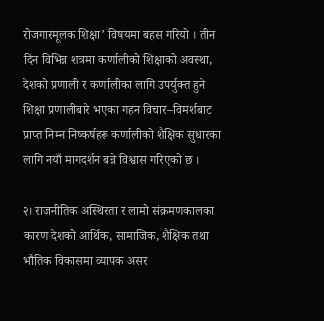रोजगारमूलक शिक्षा’ विषयमा बहस गरियो । तीन दिन विभिन्न शत्रमा कर्णालीको शिक्षाको अवस्था, देशको प्रणाली र कर्णालीका लागि उपर्युक्त हुने शिक्षा प्रणालीबारे भएका गहन विचार–विमर्शबाट प्राप्त निम्न निष्कर्षहरू कर्णालीको शैक्षिक सुधारका लागि नयाँ मागदर्शन बन्ने विश्वास गरिएको छ ।

२। राजनीतिक अस्थिरता र लामो संक्रमणकालका कारण देशको आर्थिक, सामाजिक, शैक्षिक तथा भौतिक विकासमा व्यापक असर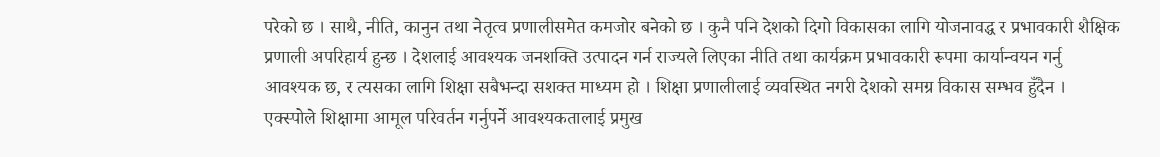परेको छ । साथै, नीति, कानुन तथा नेतृत्व प्रणालीसमेत कमजोर बनेको छ । कुनै पनि देशको दिगो विकासका लागि योजनावद्ध र प्रभावकारी शैक्षिक प्रणाली अपरिहार्य हुन्छ । देशलाई आवश्यक जनशक्ति उत्पादन गर्न राज्यले लिएका नीति तथा कार्यक्रम प्रभावकारी रूपमा कार्यान्वयन गर्नु आवश्यक छ, र त्यसका लागि शिक्षा सबैभन्दा सशक्त माध्यम हो । शिक्षा प्रणालीलाई व्यवस्थित नगरी देशको समग्र विकास सम्भव हुँदैन । एक्स्पोले शिक्षामा आमूल परिवर्तन गर्नुपर्ने आवश्यकतालाई प्रमुख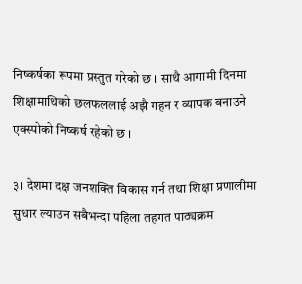निष्कर्षका रूपमा प्रस्तुत गरेको छ । साथै आगामी दिनमा शिक्षामाथिको छलफललाई अझै गहन र व्यापक बनाउने एक्स्पोको निष्कर्ष रहेको छ ।

३। देशमा दक्ष जनशक्ति विकास गर्न तथा शिक्षा प्रणालीमा सुधार ल्याउन सबैभन्दा पहिला तहगत पाठ्यक्रम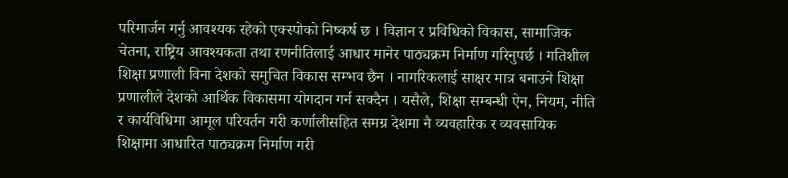परिमार्जन गर्नु आवश्यक रहेको एक्स्पोको निष्कर्ष छ । विज्ञान र प्रविधिको विकास, सामाजिक चेतना, राष्ट्रिय आवश्यकता तथा रणनीतिलाई आधार मानेर पाठ्यक्रम निर्माण गरिनुपर्छ । गतिशील शिक्षा प्रणाली विना देशको समुचित विकास सम्भव छैन । नागरिकलाई साक्षर मात्र बनाउने शिक्षा प्रणालीले देशको आर्थिक विकासमा योगदान गर्न सक्दैन । यसैले, शिक्षा सम्बन्धी ऐन, नियम, नीति र कार्यविधिमा आमूल परिवर्तन गरी कर्णालीसहित समग्र देशमा नै व्यवहारिक र व्यवसायिक शिक्षामा आधारित पाठ्यक्रम निर्माण गरी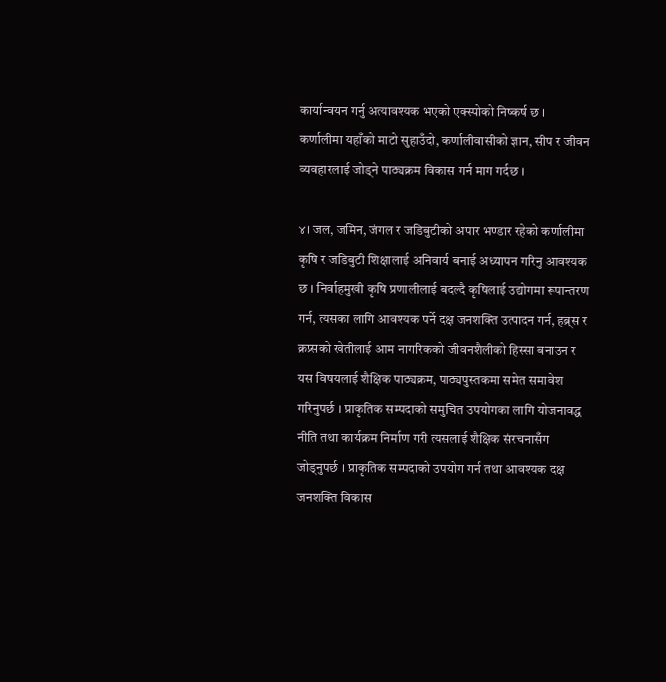कार्यान्वयन गर्नु अत्यावश्यक भएको एक्स्पोको निष्कर्ष छ । कर्णालीमा यहाँको माटो सुहाउँदो, कर्णालीवासीको ज्ञान, सीप र जीवन व्यवहारलाई जोड्ने पाठ्यक्रम विकास गर्न माग गर्दछ ।

४। जल, जमिन, जंगल र जडिबुटीको अपार भण्डार रहेको कर्णालीमा कृषि र जडिबुटी शिक्षालाई अनिवार्य बनाई अध्यापन गरिनु आवश्यक छ । निर्वाहमुखी कृषि प्रणालीलाई बदल्दै कृषिलाई उद्योगमा रूपान्तरण गर्न, त्यसका लागि आवश्यक पर्ने दक्ष जनशक्ति उत्पादन गर्न, हब्र्स र क्रप्र्सको खेतीलाई आम नागरिकको जीवनशैलीको हिस्सा बनाउन र यस विषयलाई शैक्षिक पाठ्यक्रम, पाठ्यपुस्तकमा समेत समावेश गरिनुपर्छ । प्राकृतिक सम्पदाको समुचित उपयोगका लागि योजनावद्ध नीति तथा कार्यक्रम निर्माण गरी त्यसलाई शैक्षिक संरचनासँग जोड्नुपर्छ । प्राकृतिक सम्पदाको उपयोग गर्न तथा आवश्यक दक्ष जनशक्ति विकास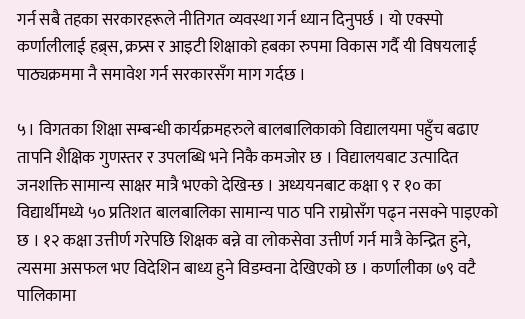गर्न सबै तहका सरकारहरूले नीतिगत व्यवस्था गर्न ध्यान दिनुपर्छ । यो एक्स्पो कर्णालीलाई हब्र्स, क्रप्र्स र आइटी शिक्षाको हबका रुपमा विकास गर्दै यी विषयलाई पाठ्यक्रममा नै समावेश गर्न सरकारसँग माग गर्दछ ।

५। विगतका शिक्षा सम्बन्धी कार्यक्रमहरुले बालबालिकाको विद्यालयमा पहुँच बढाए तापनि शैक्षिक गुणस्तर र उपलब्धि भने निकै कमजोर छ । विद्यालयबाट उत्पादित जनशक्ति सामान्य साक्षर मात्रै भएको देखिन्छ । अध्ययनबाट कक्षा ९ र १० का विद्यार्थीमध्ये ५० प्रतिशत बालबालिका सामान्य पाठ पनि राम्रोसँग पढ्न नसक्ने पाइएको छ । १२ कक्षा उत्तीर्ण गरेपछि शिक्षक बन्ने वा लोकसेवा उत्तीर्ण गर्न मात्रै केन्द्रित हुने, त्यसमा असफल भए विदेशिन बाध्य हुने विडम्वना देखिएको छ । कर्णालीका ७९ वटै पालिकामा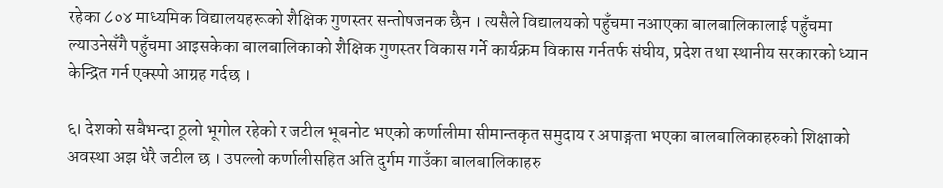रहेका ८०४ माध्यमिक विद्यालयहरूको शैक्षिक गुणस्तर सन्तोषजनक छैन । त्यसैले विद्यालयको पहुँचमा नआएका बालबालिकालाई पहुँचमा ल्याउनेसँगै पहुँचमा आइसकेका बालबालिकाको शैक्षिक गुणस्तर विकास गर्ने कार्यक्रम विकास गर्नतर्फ संघीय, प्रदेश तथा स्थानीय सरकारको ध्यान केन्द्रित गर्न एक्स्पो आग्रह गर्दछ ।

६। देशको सबैभन्दा ठूलो भूगोल रहेको र जटील भूबनोट भएको कर्णालीमा सीमान्तकृत समुदाय र अपाङ्गता भएका बालबालिकाहरुको शिक्षाको अवस्था अझ धेरै जटील छ । उपल्लो कर्णालीसहित अति दुर्गम गाउँका बालबालिकाहरु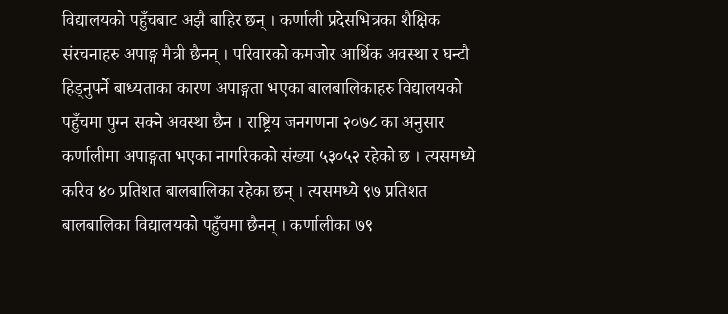विद्यालयको पहुँचबाट अझै बाहिर छन् । कर्णाली प्रदेसभित्रका शैक्षिक संरचनाहरु अपाङ्ग मैत्री छैनन् । परिवारको कमजोर आर्थिक अवस्था र घन्टौ हिड्नुपर्ने बाध्यताका कारण अपाङ्गता भएका बालबालिकाहरु विद्यालयको पहुँचमा पुग्न सक्ने अवस्था छैन । राष्ट्रिय जनगणना २०७८ का अनुसार कर्णालीमा अपाङ्गता भएका नागरिकको संख्या ५३०५२ रहेको छ । त्यसमध्ये करिव ४० प्रतिशत बालबालिका रहेका छन् । त्यसमध्ये ९७ प्रतिशत बालबालिका विद्यालयको पहुँचमा छैनन् । कर्णालीका ७९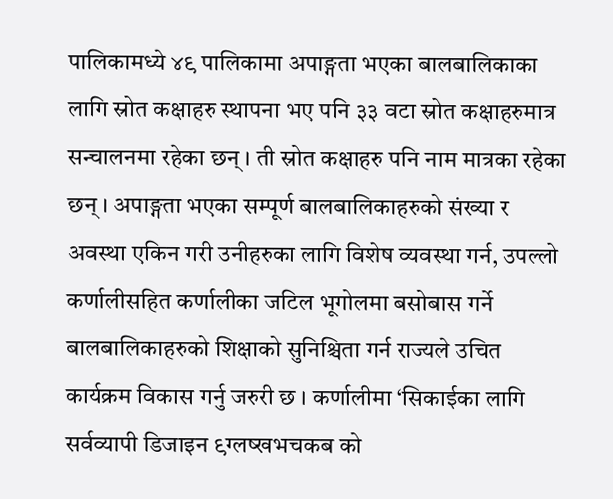पालिकामध्ये ४९ पालिकामा अपाङ्गता भएका बालबालिकाका लागि स्रोत कक्षाहरु स्थापना भए पनि ३३ वटा स्रोत कक्षाहरुमात्र सन्चालनमा रहेका छन् । ती स्रोत कक्षाहरु पनि नाम मात्रका रहेका छन् । अपाङ्गता भएका सम्पूर्ण बालबालिकाहरुको संख्या र अवस्था एकिन गरी उनीहरुका लागि विशेष व्यवस्था गर्न, उपल्लो कर्णालीसहित कर्णालीका जटिल भूगोलमा बसोबास गर्ने बालबालिकाहरुको शिक्षाको सुनिश्चिता गर्न राज्यले उचित कार्यक्रम विकास गर्नु जरुरी छ । कर्णालीमा ‘सिकाईका लागि सर्वव्यापी डिजाइन ९ग्लष्खभचकब को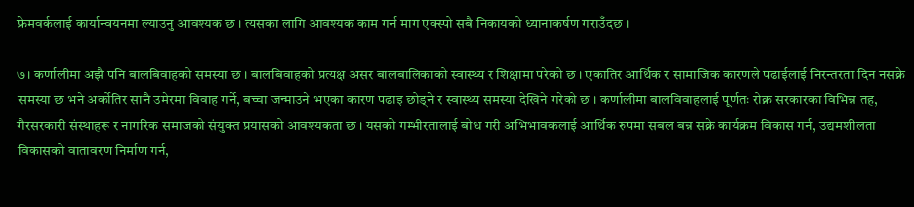फ्रेमवर्कलाई कार्यान्वयनमा ल्याउनु आवश्यक छ । त्यसका लागि आवश्यक काम गर्न माग एक्स्पो सबै निकायको ध्यानाकर्षण गराउँदछ ।

७। कर्णालीमा अझै पनि बालबिवाहको समस्या छ । बालबिवाहको प्रत्यक्ष असर बालबालिकाको स्वास्थ्य र शिक्षामा परेको छ । एकातिर आर्थिक र सामाजिक कारणले पढाईलाई निरन्तरता दिन नसक्ने समस्या छ भने अर्कोतिर सानै उमेरमा विवाह गर्ने, बच्चा जन्माउने भएका कारण पढाइ छोड्ने र स्वास्थ्य समस्या देखिने गरेको छ । कर्णालीमा बालविवाहलाई पूर्णतः रोक्न सरकारका विभिन्न तह, गैरसरकारी संस्थाहरू र नागरिक समाजको संयुक्त प्रयासको आवश्यकता छ । यसको गम्भीरतालाई बोध गरी अभिभावकलाई आर्थिक रुपमा सबल बन्न सक्ने कार्यक्रम विकास गर्न, उद्यमशीलता विकासको वातावरण निर्माण गर्न,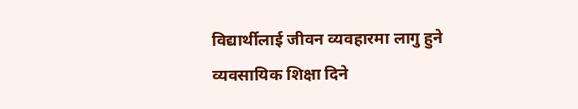विद्यार्थीलाई जीवन व्यवहारमा लागु हुने व्यवसायिक शिक्षा दिने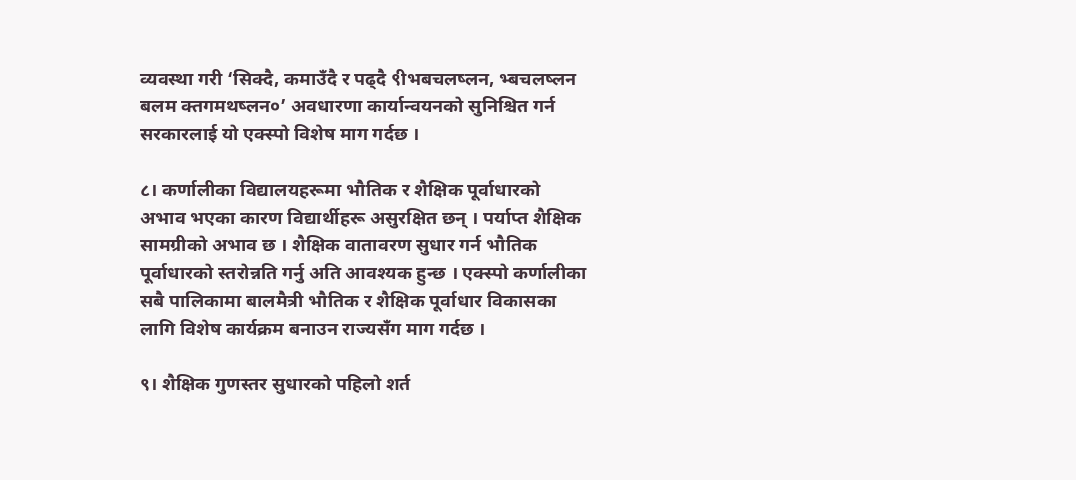व्यवस्था गरी ‘सिक्दै, कमाउँदै र पढ्दै ९ीभबचलष्लन, भ्बचलष्लन बलम क्तगमथष्लन०’ अवधारणा कार्यान्वयनको सुनिश्चित गर्न सरकारलाई यो एक्स्पो विशेष माग गर्दछ ।

८। कर्णालीका विद्यालयहरूमा भौतिक र शैक्षिक पूर्वाधारको अभाव भएका कारण विद्यार्थीहरू असुरक्षित छन् । पर्याप्त शैक्षिक सामग्रीको अभाव छ । शैक्षिक वातावरण सुधार गर्न भौतिक पूर्वाधारको स्तरोन्नति गर्नु अति आवश्यक हुन्छ । एक्स्पो कर्णालीका सबै पालिकामा बालमैत्री भौतिक र शैक्षिक पूर्वाधार विकासका लागि विशेष कार्यक्रम बनाउन राज्यसँग माग गर्दछ ।

९। शैक्षिक गुणस्तर सुधारको पहिलो शर्त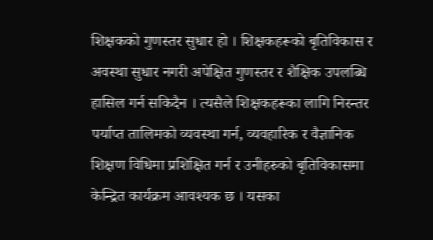शिक्षकको गुणस्तर सुधार हो । शिक्षकहरूको बृतिविकास र अवस्था सुधार नगरी अपेक्षित गुणस्तर र शैक्षिक उपलब्धि हासिल गर्न सकिदैन । त्यसैले शिक्षकहरूका लागि निरन्तर पर्याप्त तालिमको व्यवस्था गर्न, व्यवहारिक र वैज्ञानिक शिक्षण विधिमा प्रशिक्षित गर्न र उनीहरुको बृतिविकासमा केन्द्रित कार्यक्रम आवश्यक छ । यसका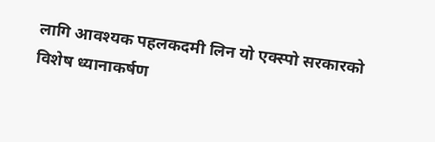लागि आवश्यक पहलकदमी लिन यो एक्स्पो सरकारको विशेष ध्यानाकर्षण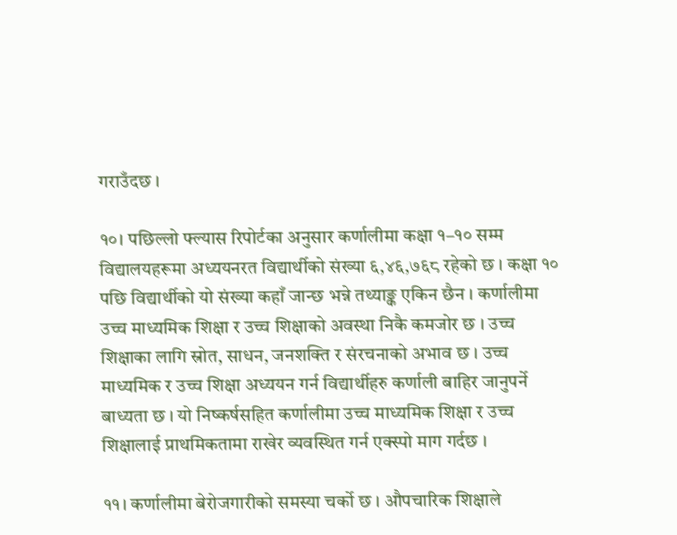गराउँदछ ।

१०। पछिल्लो फ्ल्यास रिपोर्टका अनुसार कर्णालीमा कक्षा १–१० सम्म विद्यालयहरूमा अध्ययनरत विद्यार्थीको संख्या ६,४६,७६८ रहेको छ । कक्षा १० पछि विद्यार्थीको यो संख्या कहाँ जान्छ भन्ने तथ्याङ्क एकिन छैन । कर्णालीमा उच्च माध्यमिक शिक्षा र उच्च शिक्षाको अवस्था निकै कमजोर छ । उच्च शिक्षाका लागि स्रोत, साधन, जनशक्ति र संरचनाको अभाव छ । उच्च माध्यमिक र उच्च शिक्षा अध्ययन गर्न विद्यार्थीहरु कर्णाली बाहिर जानुपर्ने बाध्यता छ । यो निष्कर्षसहित कर्णालीमा उच्च माध्यमिक शिक्षा र उच्च शिक्षालाई प्राथमिकतामा राखेर व्यवस्थित गर्न एक्स्पो माग गर्दछ ।

११। कर्णालीमा बेरोजगारीको समस्या चर्को छ । औपचारिक शिक्षाले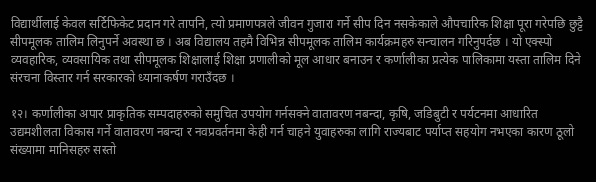विद्यार्थीलाई केवल सर्टिफिकेट प्रदान गरे तापनि, त्यो प्रमाणपत्रले जीवन गुजारा गर्ने सीप दिन नसकेकाले औपचारिक शिक्षा पूरा गरेपछि छुट्टै सीपमूलक तालिम लिनुपर्ने अवस्था छ । अब विद्यालय तहमै विभिन्न सीपमूलक तालिम कार्यक्रमहरु सन्चालन गरिनुपर्दछ । यो एक्स्पो व्यवहारिक, व्यवसायिक तथा सीपमूलक शिक्षालाई शिक्षा प्रणालीको मूल आधार बनाउन र कर्णालीका प्रत्येक पालिकामा यस्ता तालिम दिने संरचना विस्तार गर्न सरकारको ध्यानाकर्षण गराउँदछ ।

१२। कर्णालीका अपार प्राकृतिक सम्पदाहरुको समुचित उपयोग गर्नसक्ने वातावरण नबन्दा, कृषि, जडिबुटी र पर्यटनमा आधारित उद्यमशीलता विकास गर्ने वातावरण नबन्दा र नवप्रवर्तनमा केही गर्न चाहने युवाहरुका लागि राज्यबाट पर्याप्त सहयोग नभएका कारण ठूलो संख्यामा मानिसहरु सस्तो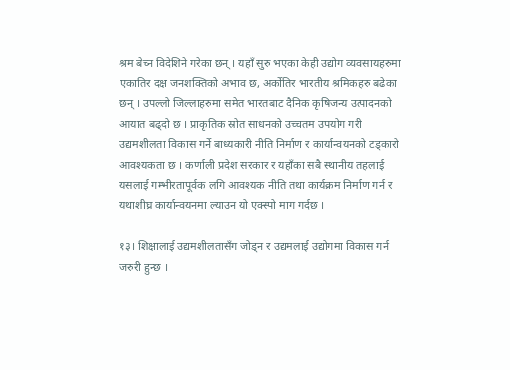श्रम बेच्न विदेशिने गरेका छन् । यहाँ सुरु भएका केही उद्योग व्यवसायहरुमा एकातिर दक्ष जनशक्तिको अभाव छ, अर्कोतिर भारतीय श्रमिकहरु बढेका छन् । उपल्लो जिल्लाहरुमा समेत भारतबाट दैनिक कृषिजन्य उत्पादनको आयात बढ्दो छ । प्राकृतिक स्रोत साधनको उच्चतम उपयोग गरी उद्यमशीलता विकास गर्ने बाध्यकारी नीति निर्माण र कार्यान्वयनको टड्कारो आवश्यकता छ । कर्णाली प्रदेश सरकार र यहाँका सबै स्थानीय तहलाई यसलाई गम्भीरतापूर्वक लगि आवश्यक नीति तथा कार्यक्रम निर्माण गर्न र यथाशीघ्र कार्यान्वयनमा ल्याउन यो एक्स्पो माग गर्दछ ।

१३। शिक्षालाई उद्यमशीलतासँग जोड्न र उद्यमलाई उद्योगमा विकास गर्न जरुरी हुन्छ ।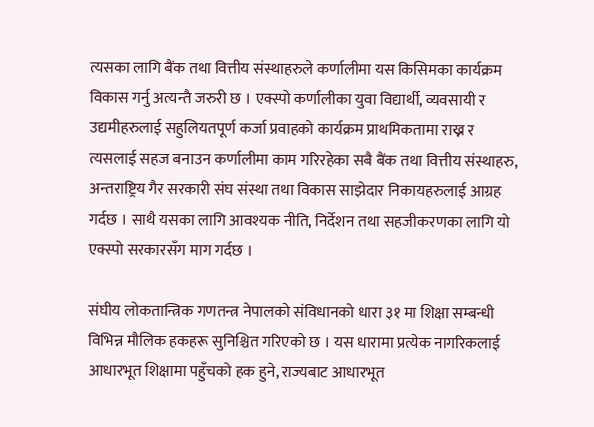त्यसका लागि बैंक तथा वित्तीय संस्थाहरुले कर्णालीमा यस किसिमका कार्यक्रम विकास गर्नु अत्यन्तै जरुरी छ । एक्स्पो कर्णालीका युवा विद्यार्थी, व्यवसायी र उद्यमीहरुलाई सहुलियतपूर्ण कर्जा प्रवाहको कार्यक्रम प्राथमिकतामा राख्न र त्यसलाई सहज बनाउन कर्णालीमा काम गरिरहेका सबै बैंक तथा वित्तीय संस्थाहरु, अन्तराष्ट्रिय गैर सरकारी संघ संस्था तथा विकास साझेदार निकायहरुलाई आग्रह गर्दछ । साथै यसका लागि आवश्यक नीति, निर्देशन तथा सहजीकरणका लागि यो एक्स्पो सरकारसँग माग गर्दछ ।

संघीय लोकतान्त्रिक गणतन्त्र नेपालको संविधानको धारा ३१ मा शिक्षा सम्बन्धी विभिन्न मौलिक हकहरू सुनिश्चित गरिएको छ । यस धारामा प्रत्येक नागरिकलाई आधारभूत शिक्षामा पहुँचको हक हुने, राज्यबाट आधारभूत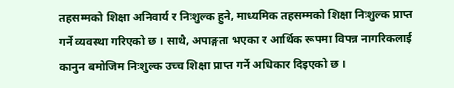तहसम्मको शिक्षा अनिवार्य र निःशुल्क हुने, माध्यमिक तहसम्मको शिक्षा निःशुल्क प्राप्त गर्ने व्यवस्था गरिएको छ । साथै, अपाङ्गता भएका र आर्थिक रूपमा विपन्न नागरिकलाई कानुन बमोजिम निःशुल्क उच्च शिक्षा प्राप्त गर्ने अधिकार दिइएको छ ।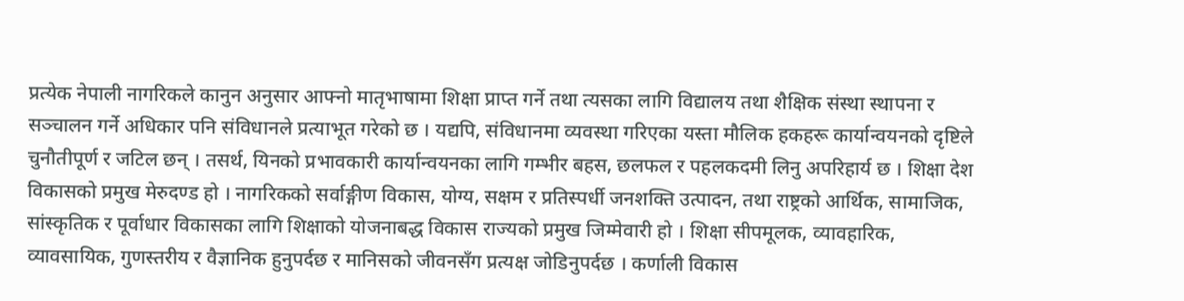प्रत्येक नेपाली नागरिकले कानुन अनुसार आफ्नो मातृभाषामा शिक्षा प्राप्त गर्ने तथा त्यसका लागि विद्यालय तथा शैक्षिक संस्था स्थापना र सञ्चालन गर्ने अधिकार पनि संविधानले प्रत्याभूत गरेको छ । यद्यपि, संविधानमा व्यवस्था गरिएका यस्ता मौलिक हकहरू कार्यान्वयनको दृष्टिले चुनौतीपूर्ण र जटिल छन् । तसर्थ, यिनको प्रभावकारी कार्यान्वयनका लागि गम्भीर बहस, छलफल र पहलकदमी लिनु अपरिहार्य छ । शिक्षा देश विकासको प्रमुख मेरुदण्ड हो । नागरिकको सर्वाङ्गीण विकास, योग्य, सक्षम र प्रतिस्पर्धी जनशक्ति उत्पादन, तथा राष्ट्रको आर्थिक, सामाजिक, सांस्कृतिक र पूर्वाधार विकासका लागि शिक्षाको योजनाबद्ध विकास राज्यको प्रमुख जिम्मेवारी हो । शिक्षा सीपमूलक, व्यावहारिक, व्यावसायिक, गुणस्तरीय र वैज्ञानिक हुनुपर्दछ र मानिसको जीवनसँग प्रत्यक्ष जोडिनुपर्दछ । कर्णाली विकास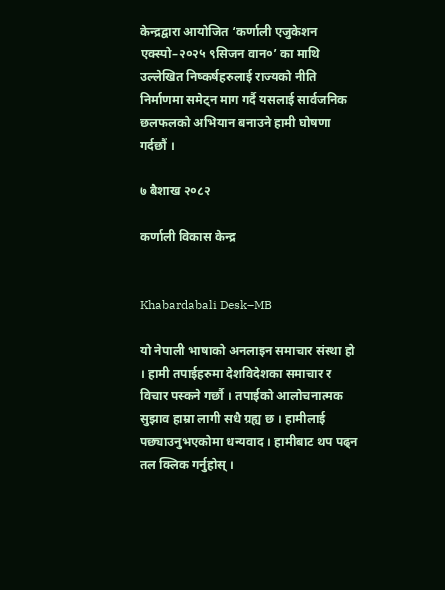केन्द्रद्वारा आयोजित ‘कर्णाली एजुकेशन एक्स्पो–२०२५ ९सिजन वान०’ का माथि उल्लेखित निष्कर्षहरुलाई राज्यको नीति निर्माणमा समेट्न माग गर्दै यसलाई सार्वजनिक छलफलको अभियान बनाउने हामी घोषणा गर्दछौं ।

७ बैशाख २०८२

कर्णाली विकास केन्द्र


Khabardabali Desk–MB

यो नेपाली भाषाको अनलाइन समाचार संस्था हो । हामी तपाईहरुमा देशविदेशका समाचार र विचार पस्कने गर्छौ । तपाईको आलोचनात्मक सुझाव हाम्रा लागी सधै ग्रह्य छ । हामीलाई पछ्याउनुभएकोमा धन्यवाद । हामीबाट थप पढ्न तल क्लिक गर्नुहोस् ।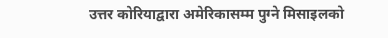उत्तर कोरियाद्वारा अमेरिकासम्म पुग्ने मिसाइलको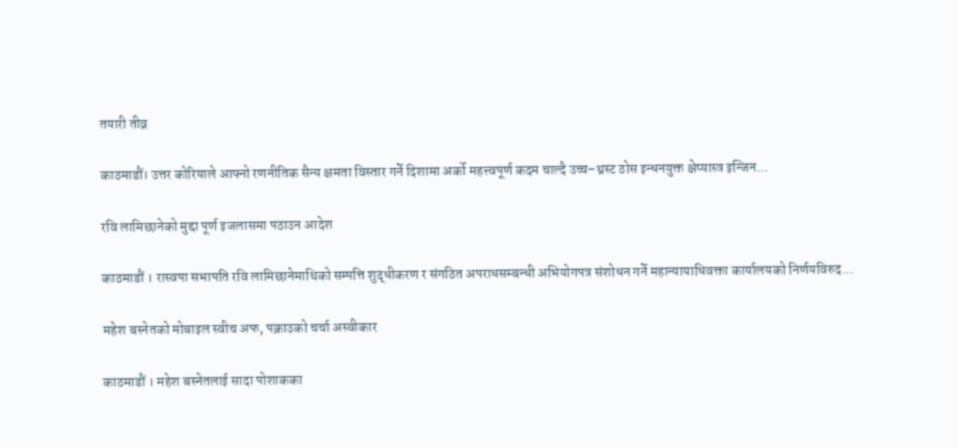तयारी तीव्र

काठमाडौं। उत्तर कोरियाले आफ्नो रणनीतिक सैन्य क्षमता विस्तार गर्ने दिशामा अर्को महत्त्वपूर्ण कदम चाल्दै उच्च–थ्रस्ट ठोस इन्धनयुक्त क्षेप्यास्त्र इन्जिन...

रवि लामिछानेको मुद्दा पूर्ण इजलासमा पठाउन आदेश

काठमाडौं । रास्वपा सभापति रवि लामिछानेमाथिको सम्पत्ति शुद्धीकरण र संगठित अपराधसम्बन्धी अभियोगपत्र संशोधन गर्ने महान्यायाधिवक्ता कार्यालयको निर्णयविरुद...

महेश बस्नेतको मोबाइल स्वीच अफ, पक्राउको चर्चा अस्वीकार

काठमाडौं । महेश बस्नेतलाई सादा पोशाकका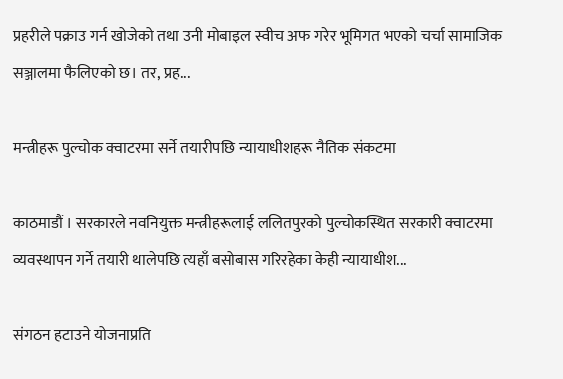प्रहरीले पक्राउ गर्न खोजेको तथा उनी मोबाइल स्वीच अफ गरेर भूमिगत भएको चर्चा सामाजिक सञ्जालमा फैलिएको छ। तर, प्रह...

मन्त्रीहरू पुल्चोक क्वाटरमा सर्ने तयारीपछि न्यायाधीशहरू नैतिक संकटमा

काठमाडौं । सरकारले नवनियुक्त मन्त्रीहरूलाई ललितपुरको पुल्चोकस्थित सरकारी क्वाटरमा व्यवस्थापन गर्ने तयारी थालेपछि त्यहाँ बसोबास गरिरहेका केही न्यायाधीश...

संगठन हटाउने योजनाप्रति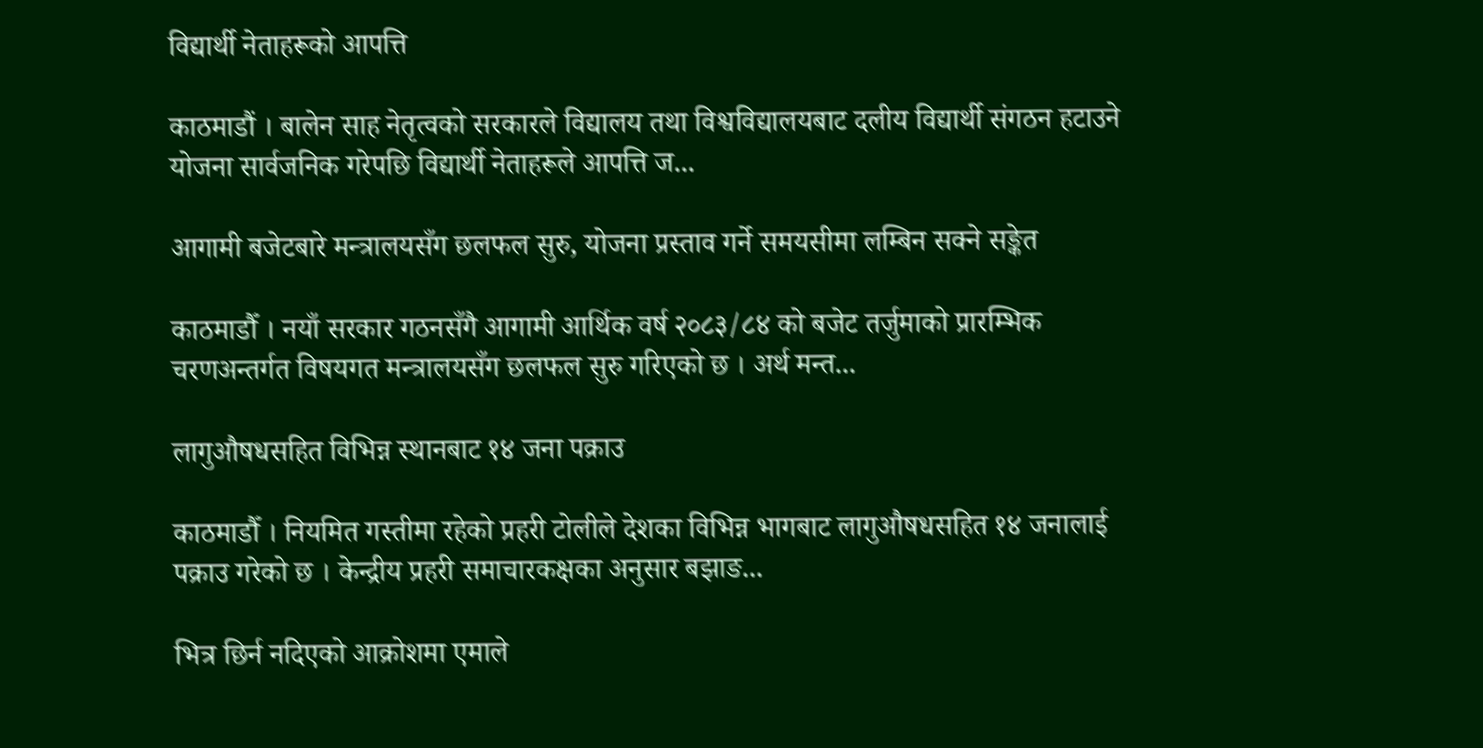विद्यार्थी नेताहरूको आपत्ति

काठमाडौं । बालेन साह नेतृत्वको सरकारले विद्यालय तथा विश्वविद्यालयबाट दलीय विद्यार्थी संगठन हटाउने योजना सार्वजनिक गरेपछि विद्यार्थी नेताहरूले आपत्ति ज...

आगामी बजेटबारे मन्त्रालयसँग छलफल सुरु, योजना प्रस्ताव गर्ने समयसीमा लम्बिन सक्ने सङ्केत

काठमाडौँ । नयाँ सरकार गठनसँगै आगामी आर्थिक वर्ष २०८३/८४ को बजेट तर्जुमाको प्रारम्भिक चरणअन्तर्गत विषयगत मन्त्रालयसँग छलफल सुरु गरिएको छ । अर्थ मन्त...

लागुऔषधसहित विभिन्न स्थानबाट १४ जना पक्राउ

काठमाडौँ । नियमित गस्तीमा रहेको प्रहरी टोलीले देशका विभिन्न भागबाट लागुऔषधसहित १४ जनालाई पक्राउ गरेको छ । केन्द्रीय प्रहरी समाचारकक्षका अनुसार बझाङ...

भित्र छिर्न नदिएको आक्रोशमा एमाले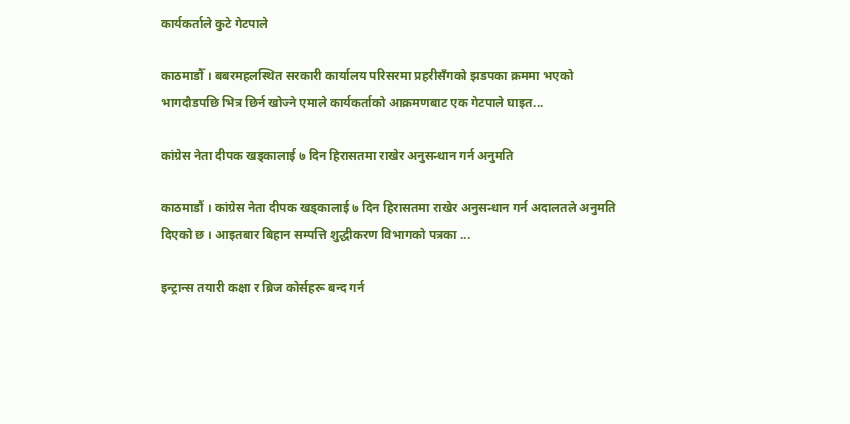कार्यकर्ताले कुटे गेटपाले

काठमाडौँ । बबरमहलस्थित सरकारी कार्यालय परिसरमा प्रहरीसँगको झडपका क्रममा भएको भागदौडपछि भित्र छिर्न खोज्ने एमाले कार्यकर्ताको आक्रमणबाट एक गेटपाले घाइत...

कांग्रेस नेता दीपक खड्कालाई ७ दिन हिरासतमा राखेर अनुसन्धान गर्न अनुमति

काठमाडौं । कांग्रेस नेता दीपक खड्कालाई ७ दिन हिरासतमा राखेर अनुसन्धान गर्न अदालतले अनुमति दिएको छ । आइतबार बिहान सम्पत्ति शुद्धीकरण विभागको पत्रका ...

इन्ट्रान्स तयारी कक्षा र ब्रिज कोर्सहरू बन्द गर्न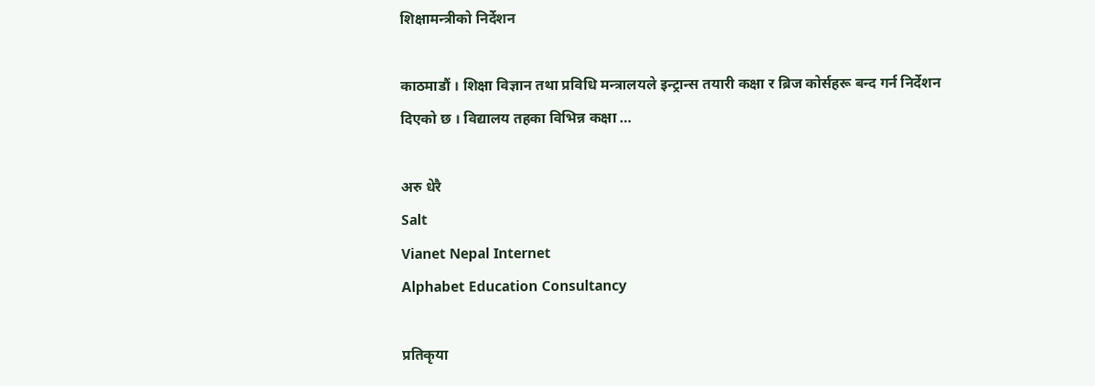शिक्षामन्त्रीको निर्देशन

काठमाडौं । शिक्षा विज्ञान तथा प्रविधि मन्त्रालयले इन्ट्रान्स तयारी कक्षा र ब्रिज कोर्सहरू बन्द गर्न निर्देशन दिएको छ । विद्यालय तहका विभिन्न कक्षा ...

अरु धेरै
Salt
Vianet Nepal Internet
Alphabet Education Consultancy

प्रतिकृया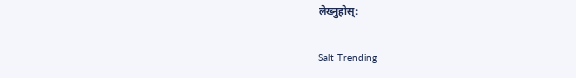लेख्नुहोस्:

Salt Trending